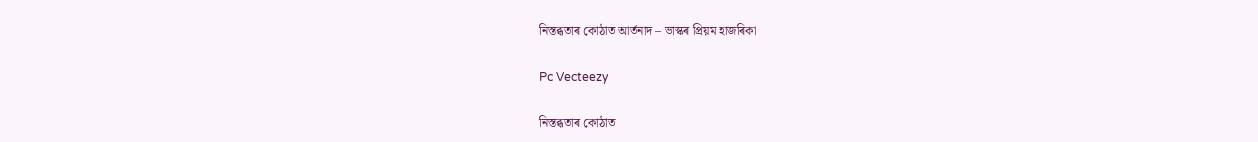নিস্তব্ধতাৰ কোঠাত আৰ্তনাদ – ভাস্কৰ প্ৰিয়ম হাজৰিকা

Pc Vecteezy

নিস্তব্ধতাৰ কোঠাত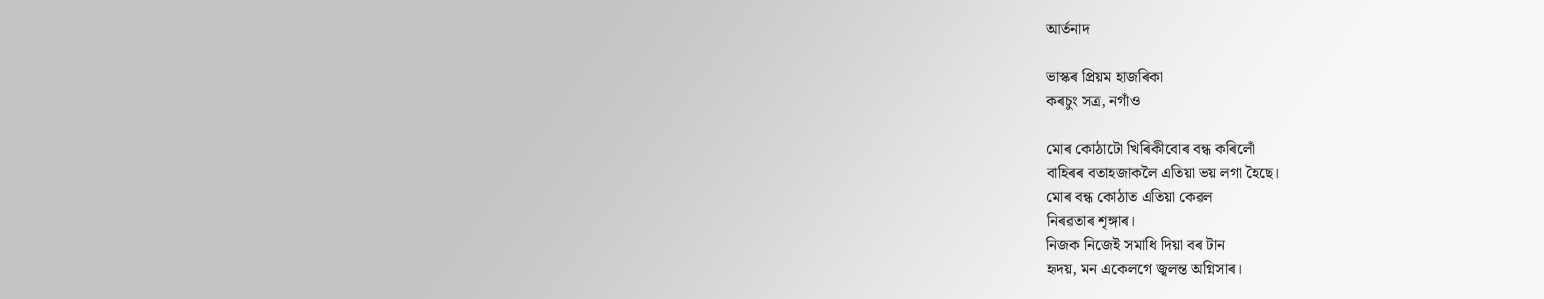আৰ্তনাদ

ভাস্কৰ প্ৰিয়ম হাজৰিকা
কৰচুং সত্ৰ, নগাঁও

মোৰ কোঠাটো খিৰিকীবোৰ বন্ধ কৰিলোঁ
বাহিৰৰ বতাহজাকলৈ এতিয়া ভয় লগা হৈছে।
মোৰ বন্ধ কোঠাত এতিয়া কেৱল
নিৰৱতাৰ শৃঙ্গাৰ।
নিজক নিজেই সমাধি দিয়া বৰ টান
হৃদয়, মন একেলগে জ্বলন্ত অগ্নিসাৰ।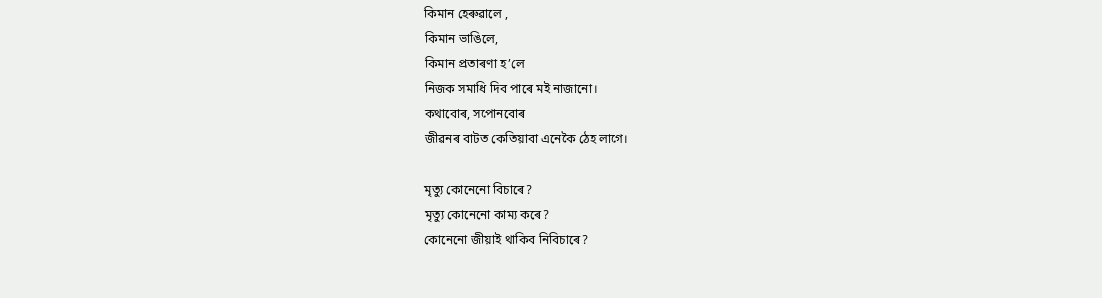কিমান হেৰুৱালে ,
কিমান ভাঙিলে,
কিমান প্ৰতাৰণা হ’লে
নিজক সমাধি দিব পাৰে মই নাজানো।
কথাবোৰ, সপোনবোৰ
জীৱনৰ বাটত কেতিয়াবা এনেকৈ ঠেহ লাগে।

মৃত‍্যু কোনেনো বিচাৰে?
মৃত‍্যু কোনেনো কাম‍্য কৰে?
কোনেনো জীয়াই থাকিব নিবিচ‍াৰে?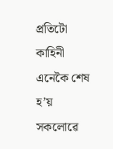প্ৰতিটো কাহিনী এনেকৈ শেষ হ’য়
সকলোৱে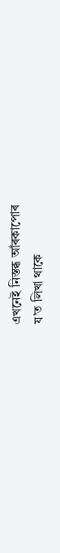এখনেই নিস্তব্ধ আঁৰকাপোৰ
য’ত লিখা থাকে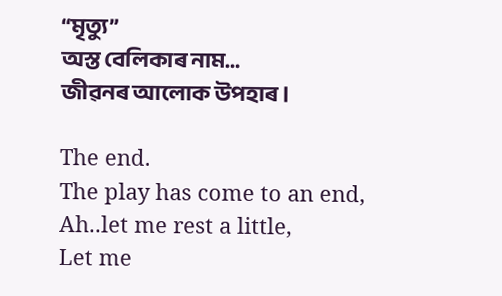“মৃত‍্যু”
অস্ত বেলিকাৰ নাম…
জীৱনৰ আলোক উপহাৰ।

The end.
The play has come to an end,
Ah..let me rest a little,
Let me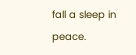fall a sleep in peace.